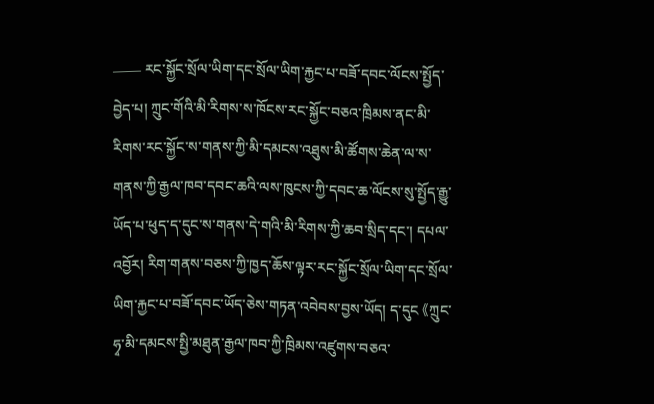—— རང་སྐྱོང་སྲོལ་ཡིག་དང་སྲོལ་ཡིག་རྐྱང་པ་བཟོ་དབང་ལོངས་སྤྱོད་བྱེད་པ། ཀྲུང་གོའི་མི་རིགས་ས་ཁོངས་རང་སྐྱོང་བཅའ་ཁྲིམས་ནང་མི་རིགས་རང་སྐྱོང་ས་གནས་ཀྱི་མི་དམངས་འཐུས་མི་ཚོགས་ཆེན་ལ་ས་གནས་ཀྱི་རྒྱལ་ཁབ་དབང་ཆའི་ལས་ཁུངས་ཀྱི་དབང་ཆ་ལོངས་སུ་སྤྱོད་རྒྱུ་ཡོད་པ་ཕུད་ད་དུང་ས་གནས་དེ་གའི་མི་རིགས་ཀྱི་ཆབ་སྲིད་དང་། དཔལ་འབྱོར། རིག་གནས་བཅས་ཀྱི་ཁྱད་ཆོས་ལྟར་རང་སྐྱོང་སྲོལ་ཡིག་དང་སྲོལ་ཡིག་རྐྱང་པ་བཟོ་དབང་ཡོད་ཅེས་གཏན་འབེབས་བྱས་ཡོད། ད་དུང 《ཀྲུང་ཧྭ་མི་དམངས་སྤྱི་མཐུན་རྒྱལ་ཁབ་ཀྱི་ཁྲིམས་འཛུགས་བཅའ་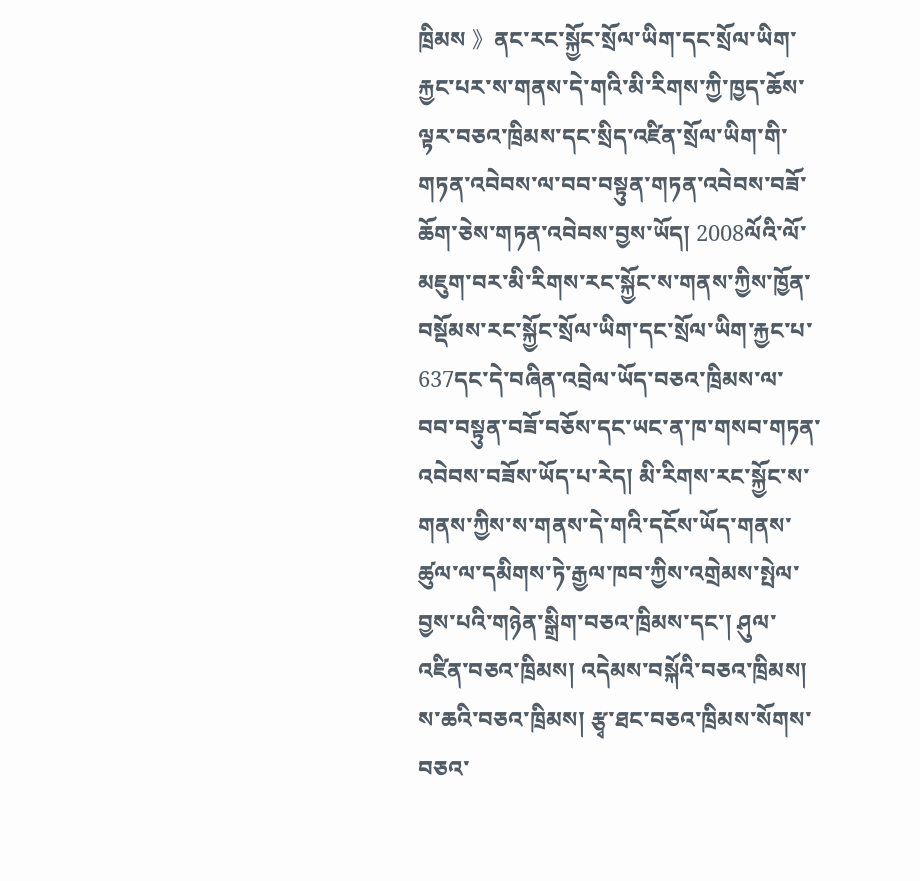ཁྲིམས 》ནང་རང་སྐྱོང་སྲོལ་ཡིག་དང་སྲོལ་ཡིག་རྐྱང་པར་ས་གནས་དེ་གའི་མི་རིགས་ཀྱི་ཁྱད་ཆོས་ལྟར་བཅའ་ཁྲིམས་དང་སྲིད་འཛིན་སྲོལ་ཡིག་གི་གཏན་འབེབས་ལ་བབ་བསྟུན་གཏན་འབེབས་བཟོ་ཆོག་ཅེས་གཏན་འབེབས་བྱས་ཡོད། 2008ལོའི་ལོ་མཇུག་བར་མི་རིགས་རང་སྐྱོང་ས་གནས་ཀྱིས་ཁྱོན་བསྡོམས་རང་སྐྱོང་སྲོལ་ཡིག་དང་སྲོལ་ཡིག་རྐྱང་པ་637དང་དེ་བཞིན་འབྲེལ་ཡོད་བཅའ་ཁྲིམས་ལ་བབ་བསྟུན་བཟོ་བཅོས་དང་ཡང་ན་ཁ་གསབ་གཏན་འབེབས་བཟོས་ཡོད་པ་རེད། མི་རིགས་རང་སྐྱོང་ས་གནས་ཀྱིས་ས་གནས་དེ་གའི་དངོས་ཡོད་གནས་ཚུལ་ལ་དམིགས་ཏེ་རྒྱལ་ཁབ་ཀྱིས་འགྲེམས་སྤེལ་བྱས་པའི་གཉེན་སྒྲིག་བཅའ་ཁྲིམས་དང་། ཤུལ་འཛིན་བཅའ་ཁྲིམས། འདེམས་བསྐོའི་བཅའ་ཁྲིམས། ས་ཆའི་བཅའ་ཁྲིམས། རྩྭ་ཐང་བཅའ་ཁྲིམས་སོགས་བཅའ་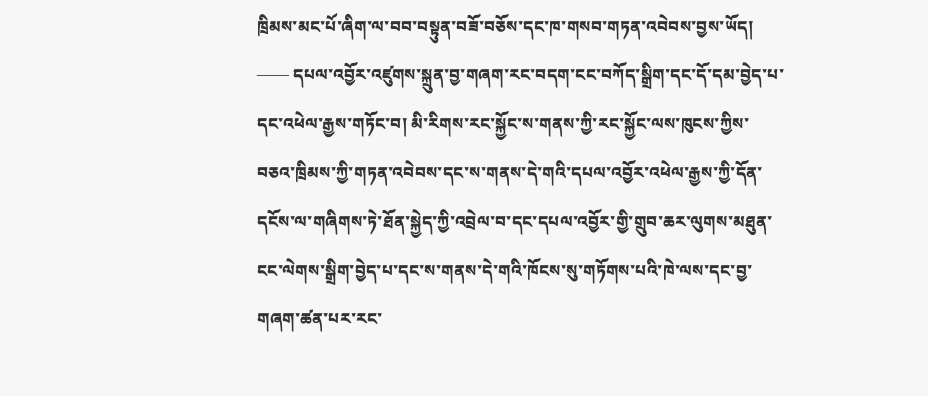ཁྲིམས་མང་པོ་ཞིག་ལ་བབ་བསྟུན་བཟོ་བཅོས་དང་ཁ་གསབ་གཏན་འབེབས་བྱས་ཡོད།
—— དཔལ་འབྱོར་འཛུགས་སྐྲུན་བྱ་གཞག་རང་བདག་ངང་བཀོད་སྒྲིག་དང་དོ་དམ་བྱེད་པ་དང་འཕེལ་རྒྱས་གཏོང་བ། མི་རིགས་རང་སྐྱོང་ས་གནས་ཀྱི་རང་སྐྱོང་ལས་ཁུངས་ཀྱིས་བཅའ་ཁྲིམས་ཀྱི་གཏན་འབེབས་དང་ས་གནས་དེ་གའི་དཔལ་འབྱོར་འཕེལ་རྒྱས་ཀྱི་དོན་དངོས་ལ་གཞིགས་ཏེ་ཐོན་སྐྱེད་ཀྱི་འབྲེལ་བ་དང་དཔལ་འབྱོར་གྱི་གྲུབ་ཆར་ལུགས་མཐུན་ངང་ལེགས་སྒྲིག་བྱེད་པ་དང་ས་གནས་དེ་གའི་ཁོངས་སུ་གཏོགས་པའི་ཁེ་ལས་དང་བྱ་གཞག་ཚན་པར་རང་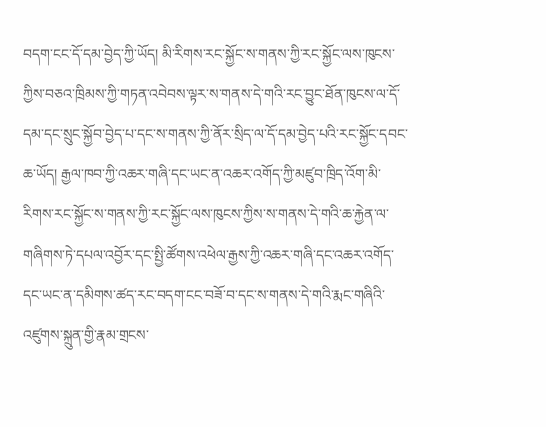བདག་ངང་དོ་དམ་བྱེད་ཀྱི་ཡོད། མི་རིགས་རང་སྐྱོང་ས་གནས་ཀྱི་རང་སྐྱོང་ལས་ཁུངས་ཀྱིས་བཅའ་ཁྲིམས་ཀྱི་གཏན་འབེབས་ལྟར་ས་གནས་དེ་གའི་རང་བྱུང་ཐོན་ཁུངས་ལ་དོ་དམ་དང་སྲུང་སྐྱོབ་བྱེད་པ་དང་ས་གནས་ཀྱི་ནོར་སྲིད་ལ་དོ་དམ་བྱེད་པའི་རང་སྐྱོང་དབང་ཆ་ཡོད། རྒྱལ་ཁབ་ཀྱི་འཆར་གཞི་དང་ཡང་ན་འཆར་འགོད་ཀྱི་མཛུབ་ཁྲིད་འོག་མི་རིགས་རང་སྐྱོང་ས་གནས་ཀྱི་རང་སྐྱོང་ལས་ཁུངས་ཀྱིས་ས་གནས་དེ་གའི་ཆ་རྐྱེན་ལ་གཞིགས་ཏེ་དཔལ་འབྱོར་དང་སྤྱི་ཚོགས་འཕེལ་རྒྱས་ཀྱི་འཆར་གཞི་དང་འཆར་འགོད་དང་ཡང་ན་དམིགས་ཚད་རང་བདག་ངང་བཟོ་བ་དང་ས་གནས་དེ་གའི་རྨང་གཞིའི་འཛུགས་སྐྲུན་གྱི་རྣམ་གྲངས་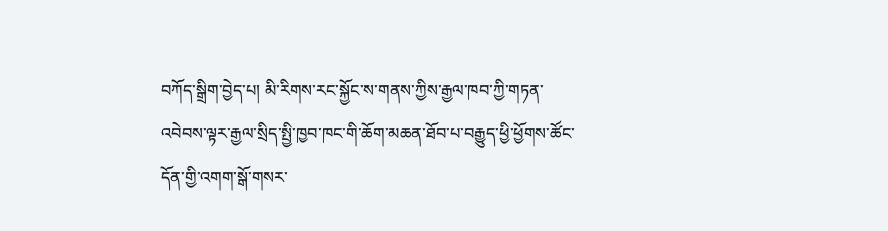བཀོད་སྒྲིག་བྱེད་པ། མི་རིགས་རང་སྐྱོང་ས་གནས་ཀྱིས་རྒྱལ་ཁབ་ཀྱི་གཏན་འབེབས་ལྟར་རྒྱལ་སྲིད་སྤྱི་ཁྱབ་ཁང་གི་ཆོག་མཆན་ཐོབ་པ་བརྒྱུད་ཕྱི་ཕྱོགས་ཚོང་དོན་གྱི་འགག་སྒོ་གསར་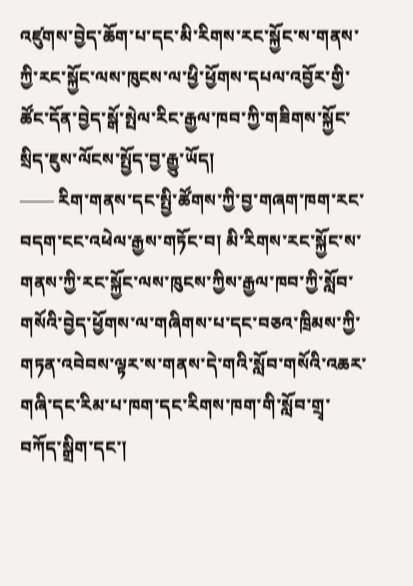འཛུགས་བྱེད་ཆོག་པ་དང་མི་རིགས་རང་སྐྱོང་ས་གནས་ཀྱི་རང་སྐྱོང་ལས་ཁུངས་ལ་ཕྱི་ཕྱོགས་དཔལ་འབྱོར་གྱི་ཚོང་དོན་བྱེད་སྒོ་སྤེལ་རིང་རྒྱལ་ཁབ་ཀྱི་གཟིགས་སྐྱོང་སྲིད་ཇུས་ལོངས་སྤྱོད་བྱ་རྒྱུ་ཡོད།
—— རིག་གནས་དང་སྤྱི་ཚོགས་ཀྱི་བྱ་གཞག་ཁག་རང་བདག་ངང་འཕེལ་རྒྱས་གཏོང་བ། མི་རིགས་རང་སྐྱོང་ས་གནས་ཀྱི་རང་སྐྱོང་ལས་ཁུངས་ཀྱིས་རྒྱལ་ཁབ་ཀྱི་སློབ་གསོའི་བྱེད་ཕྱོགས་ལ་གཞིགས་པ་དང་བཅའ་ཁྲིམས་ཀྱི་གཏན་འབེབས་ལྟར་ས་གནས་དེ་གའི་སློབ་གསོའི་འཆར་གཞི་དང་རིམ་པ་ཁག་དང་རིགས་ཁག་གི་སློབ་གྲྭ་བཀོད་སྒྲིག་དང་།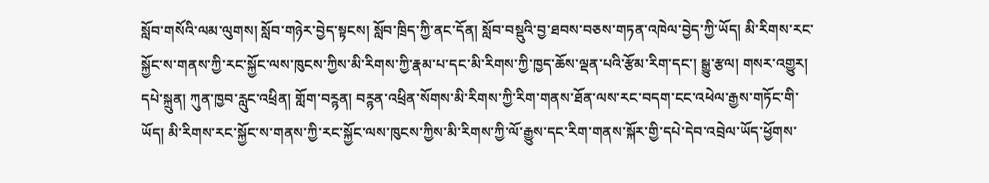སློབ་གསོའི་ལམ་ལུགས། སློབ་གཉེར་བྱེད་སྟངས། སློབ་ཁྲིད་ཀྱི་ནང་དོན། སློབ་བསྡུའི་བྱ་ཐབས་བཅས་གཏན་འཁེལ་བྱེད་ཀྱི་ཡོད། མི་རིགས་རང་སྐྱོང་ས་གནས་ཀྱི་རང་སྐྱོང་ལས་ཁུངས་ཀྱིས་མི་རིགས་ཀྱི་རྣམ་པ་དང་མི་རིགས་ཀྱི་ཁྱད་ཆོས་ལྡན་པའི་རྩོམ་རིག་དང་། སྒྱུ་རྩལ། གསར་འགྱུར། དཔེ་སྐྲུན། ཀུན་ཁྱབ་རླུང་འཕྲིན། གློག་བཪྙན། བཪྙན་འཕྲིན་སོགས་མི་རིགས་ཀྱི་རིག་གནས་ཐོན་ལས་རང་བདག་ངང་འཕེལ་རྒྱས་གཏོང་གི་ཡོད། མི་རིགས་རང་སྐྱོང་ས་གནས་ཀྱི་རང་སྐྱོང་ལས་ཁུངས་ཀྱིས་མི་རིགས་ཀྱི་ལོ་རྒྱུས་དང་རིག་གནས་སྐོར་གྱི་དཔེ་དེབ་འབྲེལ་ཡོད་ཕྱོགས་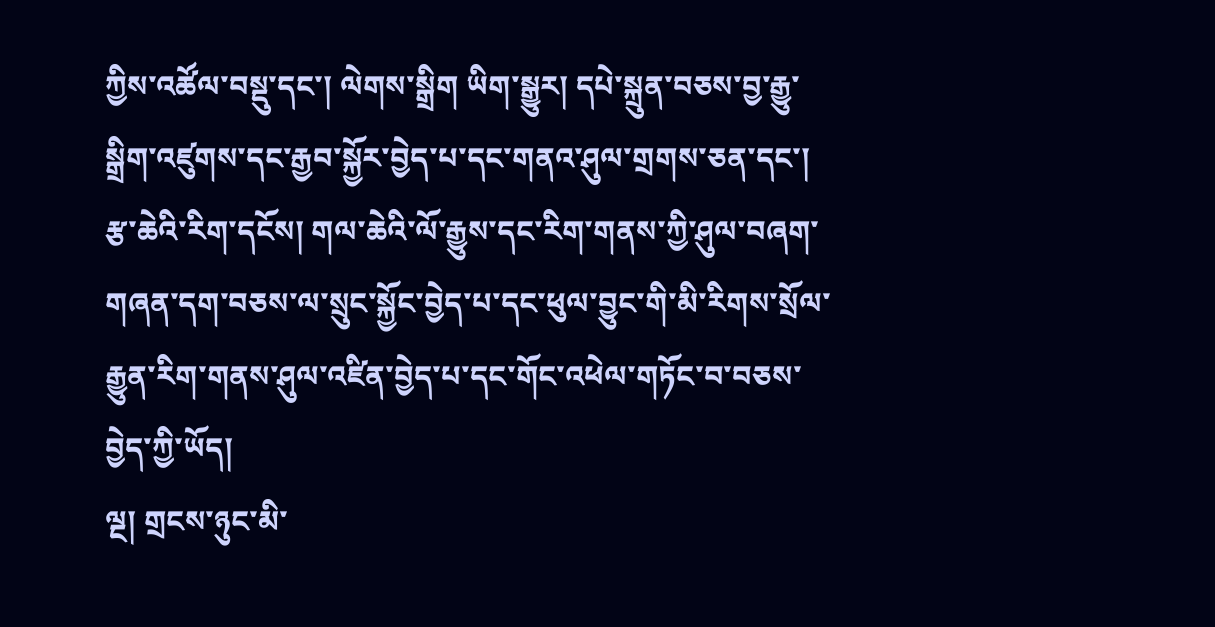ཀྱིས་འཚོལ་བསྡུ་དང་། ལེགས་སྒྲིག ཡིག་སྒྱུར། དཔེ་སྐྲུན་བཅས་བྱ་རྒྱུ་སྒྲིག་འཛུགས་དང་རྒྱབ་སྐྱོར་བྱེད་པ་དང་གནའ་ཤུལ་གྲགས་ཅན་དང་། རྩ་ཆེའི་རིག་དངོས། གལ་ཆེའི་ལོ་རྒྱུས་དང་རིག་གནས་ཀྱི་ཤུལ་བཞག་གཞན་དག་བཅས་ལ་སྲུང་སྐྱོང་བྱེད་པ་དང་ཕུལ་བྱུང་གི་མི་རིགས་སྲོལ་རྒྱུན་རིག་གནས་ཤུལ་འཛིན་བྱེད་པ་དང་གོང་འཕེལ་གཏོང་བ་བཅས་བྱེད་ཀྱི་ཡོད།
ལྔ། གྲངས་ཉུང་མི་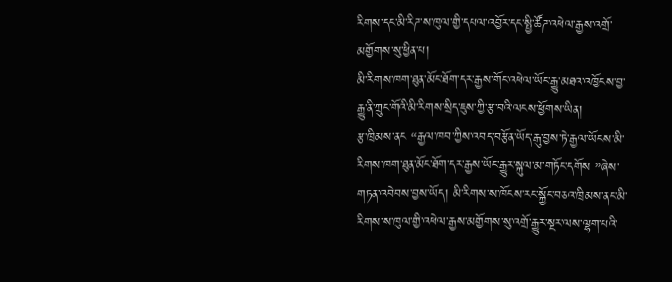རིགས་དང་མི་རིཌ་ས་ཁུལ་གྱི་དཔལ་འབྱོར་དང་སྤྱི་ཚོཌ་འཕེལ་རྒྱས་འགྲོ་མགྱོགས་སུ་ཕྱིན་པ།
མི་རིགས་ཁག་ཐུན་མོང་ཐོག་དར་རྒྱས་གོང་འཕེལ་ཡོང་རྒྱུ་མཐའ་འཁྱོངས་བྱ་རྒྱུ་ནི་ཀྲུང་གོའི་མི་རིགས་སྲིད་ཇུས་ཀྱི་རྩ་བའི་ལངས་ཕྱོགས་ཡིན།
རྩ་ཁྲིམས་ནང “རྒྱལ་ཁབ་ཀྱིས་འབད་བརྩོན་ཡོད་རྒུ་བྱས་ཏེ་རྒྱལ་ཡོངས་མི་རིགས་ཁག་ཐུན་མོང་ཐོག་དར་རྒྱས་ཡོང་རྒྱུར་སྐུལ་མ་གཏོང་དགོས ”ཞེས་གཏན་འབེབས་བྱས་ཡོད། མི་རིགས་ས་ཁོངས་རང་སྐྱོང་བཅའ་ཁྲིམས་ནང་མི་རིགས་ས་ཁུལ་གྱི་འཕེལ་རྒྱས་མགྱོགས་སུ་འགྲོ་རྒྱུར་སྔར་ལས་ལྷག་པའི་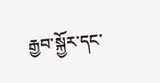རྒྱབ་སྐྱོར་དང་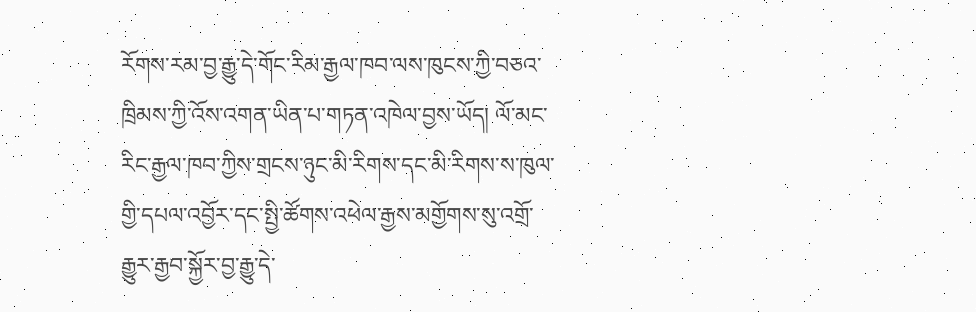རོགས་རམ་བྱ་རྒྱུ་དེ་གོང་རིམ་རྒྱལ་ཁབ་ལས་ཁུངས་ཀྱི་བཅའ་ཁྲིམས་ཀྱི་འོས་འགན་ཡིན་པ་གཏན་འཁེལ་བྱས་ཡོད། ལོ་མང་རིང་རྒྱལ་ཁབ་ཀྱིས་གྲངས་ཉུང་མི་རིགས་དང་མི་རིགས་ས་ཁུལ་གྱི་དཔལ་འབྱོར་དང་སྤྱི་ཚོགས་འཕེལ་རྒྱས་མགྱོགས་སུ་འགྲོ་རྒྱུར་རྒྱབ་སྐྱོར་བྱ་རྒྱུ་དེ་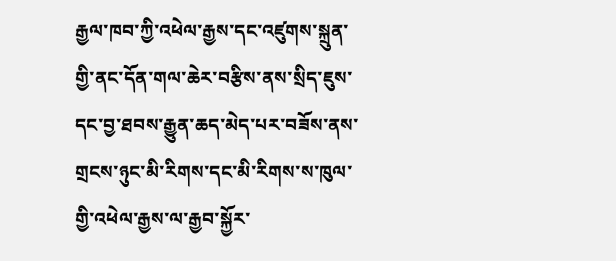རྒྱལ་ཁབ་ཀྱི་འཕེལ་རྒྱས་དང་འཛུགས་སྐྲུན་གྱི་ནང་དོན་གལ་ཆེར་བརྩིས་ནས་སྲིད་ཇུས་དང་བྱ་ཐབས་རྒྱུན་ཆད་མེད་པར་བཟོས་ནས་གྲངས་ཉུང་མི་རིགས་དང་མི་རིགས་ས་ཁུལ་གྱི་འཕེལ་རྒྱས་ལ་རྒྱབ་སྐྱོར་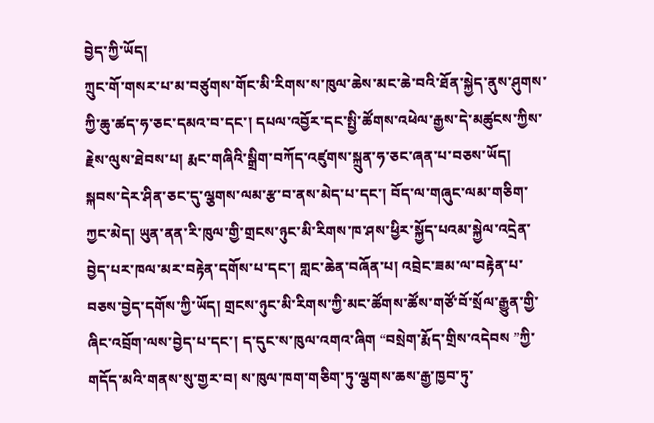བྱེད་ཀྱི་ཡོད།
ཀྲུང་གོ་གསར་པ་མ་བཙུགས་གོང་མི་རིགས་ས་ཁུལ་ཆེས་མང་ཆེ་བའི་ཐོན་སྐྱེད་ནུས་ཤུགས་ཀྱི་ཆུ་ཚད་ཧ་ཅང་དམའ་བ་དང་། དཔལ་འབྱོར་དང་སྤྱི་ཚོགས་འཕེལ་རྒྱས་དེ་མཚུངས་ཀྱིས་རྗེས་ལུས་ཐེབས་པ། རྨང་གཞིའི་སྒྲིག་བཀོད་འཛུགས་སྐྲུན་ཧ་ཅང་ཞན་པ་བཅས་ཡོད། སྐབས་དེར་ཤིན་ཅང་དུ་ལྕགས་ལམ་རྩ་བ་ནས་མེད་པ་དང་། བོད་ལ་གཞུང་ལམ་གཅིག་ཀྱང་མེད། ཡུན་ནན་རི་ཁུལ་གྱི་གྲངས་ཉུང་མི་རིགས་ཁ་ཤས་ཕྱིར་སྐྱོད་པའམ་སྐྱེལ་འདྲེན་བྱེད་པར་ཁལ་མར་བརྟེན་དགོས་པ་དང་། གླང་ཆེན་བཞོན་པ། འབྲེང་ཟམ་ལ་བརྟེན་པ་བཅས་བྱེད་དགོས་ཀྱི་ཡོད། གྲངས་ཉུང་མི་རིགས་ཀྱི་མང་ཚོགས་ཚོས་གཙོ་བོ་སྲོལ་རྒྱུན་གྱི་ཞིང་འབྲོག་ལས་བྱེད་པ་དང་། ད་དུང་ས་ཁུལ་འགའ་ཞིག “བསྲེག་རྨོད་གྲིས་འདེབས ”ཀྱི་གདོད་མའི་གནས་སུ་གྱར་བ། ས་ཁུལ་ཁག་གཅིག་ཏུ་ལྕགས་ཆས་རྒྱ་ཁྱབ་ཏུ་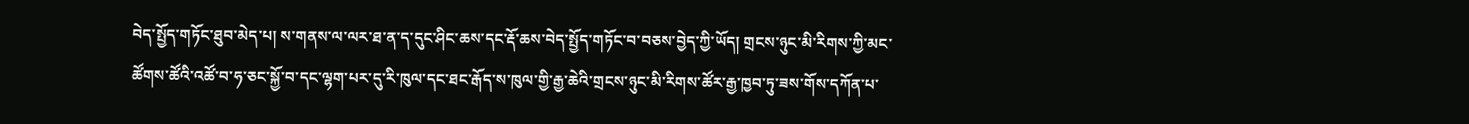བེད་སྤྱོད་གཏོང་ཐུབ་མེད་པ། ས་གནས་ལ་ལར་ཐ་ན་ད་དུང་ཤིང་ཆས་དང་རྡོ་ཆས་བེད་སྤྱོད་གཏོང་བ་བཅས་བྱེད་ཀྱི་ཡོད། གྲངས་ཉུང་མི་རིགས་ཀྱི་མང་ཚོགས་ཚོའི་འཚོ་བ་ཧ་ཅང་སྐྱོ་བ་དང་ལྷག་པར་དུ་རི་ཁུལ་དང་ཐང་རྒོད་ས་ཁུལ་གྱི་རྒྱ་ཆེའི་གྲངས་ཉུང་མི་རིགས་ཚོར་རྒྱ་ཁྱབ་ཏུ་ཟས་གོས་དཀོན་པ་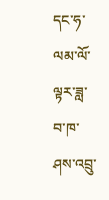དང་ཧ་ལམ་ལོ་ལྟར་ཟླ་བ་ཁ་ཤས་འབྲུ་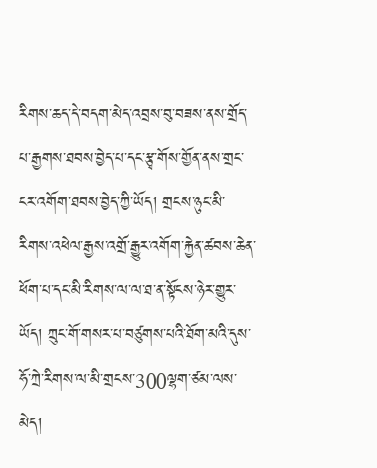རིགས་ཆད་དེ་བདག་མེད་འབྲས་བུ་བཟས་ནས་གྲོད་པ་རྒྱགས་ཐབས་བྱེད་པ་དང་རྩྭ་གོས་གྱོན་ནས་གྲང་ངར་འགོག་ཐབས་བྱེད་ཀྱི་ཡོད། གྲངས་ཉུང་མི་རིགས་འཕེལ་རྒྱས་འགྲོ་རྒྱུར་འགོག་རྐྱེན་ཚབས་ཆེན་ཕོག་པ་དང་མི་རིགས་ལ་ལ་ཐ་ན་སྟོངས་ཉེར་གྱུར་ཡོད། ཀྲུང་གོ་གསར་པ་བཙུགས་པའི་ཐོག་མའི་དུས་ཧོ་ཀྲེ་རིགས་ལ་མི་གྲངས་300ལྷག་ཙམ་ལས་མེད།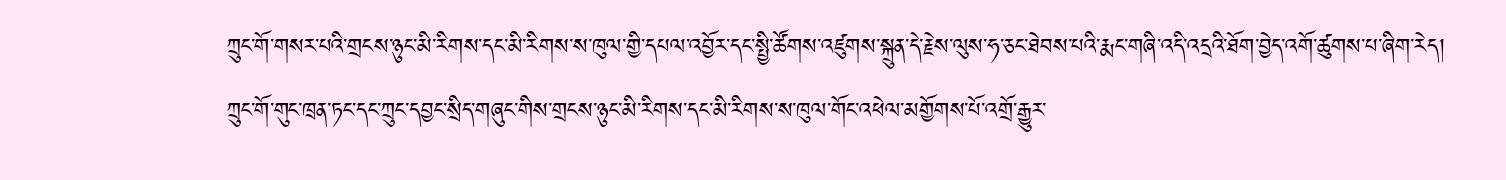ཀྲུང་གོ་གསར་པའི་གྲངས་ཉུང་མི་རིགས་དང་མི་རིགས་ས་ཁུལ་གྱི་དཔལ་འབྱོར་དང་སྤྱི་ཚོགས་འཛུགས་སྐྲུན་དེ་རྗེས་ལུས་ཧ་ཅང་ཐེབས་པའི་རྨང་གཞི་འདི་འདྲའི་ཐོག་བྱེད་འགོ་ཚུགས་པ་ཞིག་རེད།
ཀྲུང་གོ་གུང་ཁྲན་ཏང་དང་ཀྲུང་དབྱང་སྲིད་གཞུང་གིས་གྲངས་ཉུང་མི་རིགས་དང་མི་རིགས་ས་ཁུལ་གོང་འཕེལ་མགྱོགས་པོ་འགྲོ་རྒྱུར་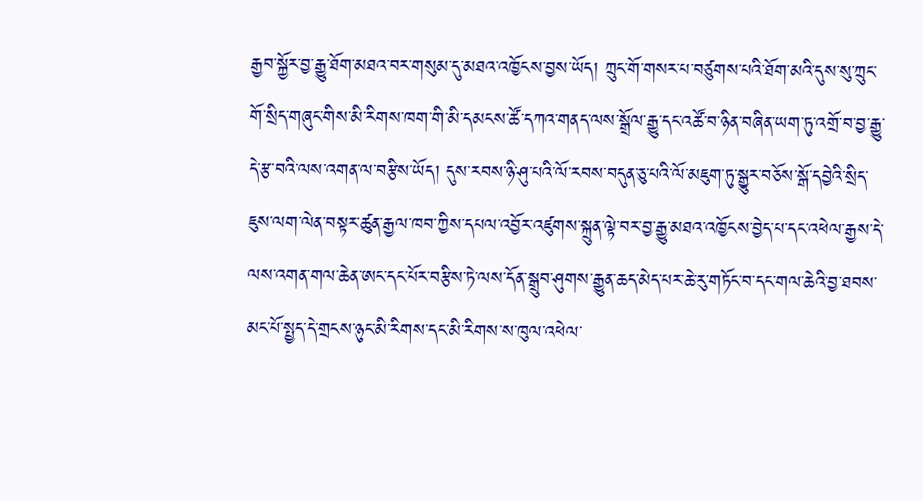རྒྱབ་སྐྱོར་བྱ་རྒྱུ་ཐོག་མཐའ་བར་གསུམ་དུ་མཐའ་འཁྱོངས་བྱས་ཡོད། ཀྲུང་གོ་གསར་པ་བཙུགས་པའི་ཐོག་མའི་དུས་སུ་ཀྲུང་གོ་སྲིད་གཞུང་གིས་མི་རིགས་ཁག་གི་མི་དམངས་ཚོ་དཀའ་གནད་ལས་སྒྲོལ་རྒྱུ་དང་འཚོ་བ་ཉིན་བཞིན་ཡག་ཏུ་འགྲོ་བ་བྱ་རྒྱུ་དེ་རྩ་བའི་ལས་འགན་ལ་བརྩིས་ཡོད། དུས་རབས་ཉི་ཤུ་པའི་ལོ་རབས་བདུན་ཅུ་པའི་ལོ་མཇུག་ཏུ་སྒྱུར་བཅོས་སྒོ་དབྱེའི་སྲིད་ཇུས་ལག་ལེན་བསྟར་ཚུན་རྒྱལ་ཁབ་ཀྱིས་དཔལ་འབྱོར་འཛུགས་སྐྲུན་ལྟེ་བར་བྱ་རྒྱུ་མཐའ་འཁྱོངས་བྱེད་པ་དང་འཕེལ་རྒྱས་དེ་ལས་འགན་གལ་ཆེན་ཨང་དང་པོར་བརྩིས་ཏེ་ལས་དོན་སྒྲུབ་ཤུགས་རྒྱུན་ཆད་མེད་པར་ཆེ་རུ་གཏོང་བ་དང་གལ་ཆེའི་བྱ་ཐབས་མང་པོ་སྤྱད་དེ་གྲངས་ཉུང་མི་རིགས་དང་མི་རིགས་ས་ཁུལ་འཕེལ་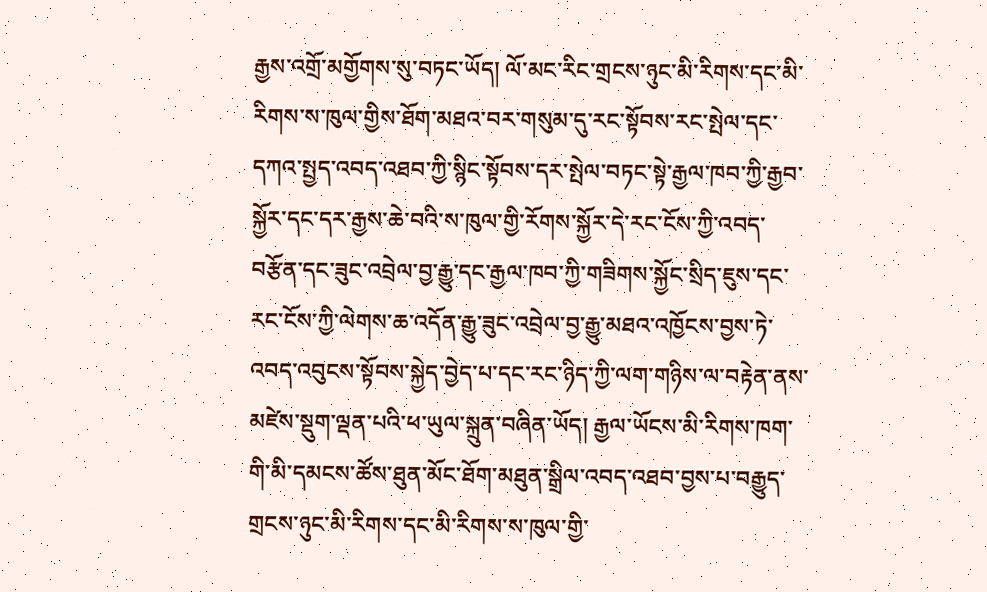རྒྱས་འགྲོ་མགྱོགས་སུ་བཏང་ཡོད། ལོ་མང་རིང་གྲངས་ཉུང་མི་རིགས་དང་མི་རིགས་ས་ཁུལ་གྱིས་ཐོག་མཐའ་བར་གསུམ་དུ་རང་སྟོབས་རང་སྤེལ་དང་དཀའ་སྤྱད་འབད་འཐབ་ཀྱི་སྙིང་སྟོབས་དར་སྤེལ་བཏང་སྟེ་རྒྱལ་ཁབ་ཀྱི་རྒྱབ་སྐྱོར་དང་དར་རྒྱས་ཆེ་བའི་ས་ཁུལ་གྱི་རོགས་སྐྱོར་དེ་རང་ངོས་ཀྱི་འབད་བརྩོན་དང་ཟུང་འབྲེལ་བྱ་རྒྱུ་དང་རྒྱལ་ཁབ་ཀྱི་གཟིགས་སྐྱོང་སྲིད་ཇུས་དང་རང་ངོས་ཀྱི་ལེགས་ཆ་འདོན་རྒྱུ་ཟུང་འབྲེལ་བྱ་རྒྱུ་མཐའ་འཁྱོངས་བྱས་ཏེ་འབད་འབུངས་སྟོབས་སྐྱེད་བྱེད་པ་དང་རང་ཉིད་ཀྱི་ལག་གཉིས་ལ་བརྟེན་ནས་མཛེས་སྡུག་ལྡན་པའི་ཕ་ཡུལ་སྐྲུན་བཞིན་ཡོད། རྒྱལ་ཡོངས་མི་རིགས་ཁག་གི་མི་དམངས་ཚོས་ཐུན་མོང་ཐོག་མཐུན་སྒྲིལ་འབད་འཐབ་བྱས་པ་བརྒྱུད་གྲངས་ཉུང་མི་རིགས་དང་མི་རིགས་ས་ཁུལ་གྱི་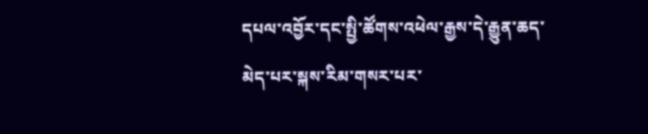དཔལ་འབྱོར་དང་སྤྱི་ཚོགས་འཕེལ་རྒྱས་དེ་རྒྱུན་ཆད་མེད་པར་སྐས་རིམ་གསར་པར་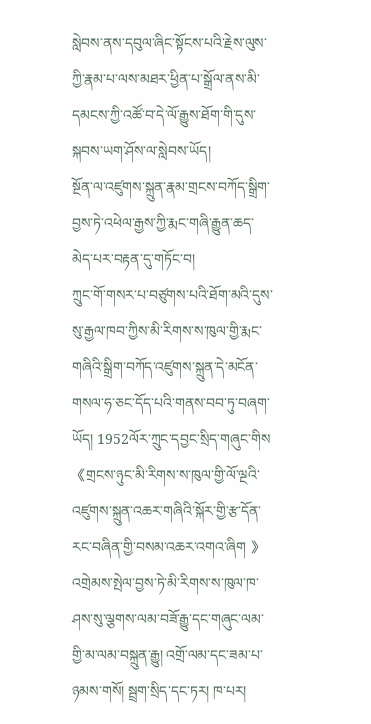སླེབས་ནས་དབུལ་ཞིང་སྟོངས་པའི་རྗེས་ལུས་ཀྱི་རྣམ་པ་ལས་མཐར་ཕྱིན་པ་སྒྲོལ་ནས་མི་དམངས་ཀྱི་འཚོ་བ་དེ་ལོ་རྒྱུས་ཐོག་གི་དུས་སྐབས་ཡག་ཤོས་ལ་སླེབས་ཡོད།
སྔོན་ལ་འཛུགས་སྐྲུན་རྣམ་གྲངས་བཀོད་སྒྲིག་བྱས་ཏེ་འཕེལ་རྒྱས་ཀྱི་རྨང་གཞི་རྒྱུན་ཆད་མེད་པར་བརྟན་དུ་གཏོང་བ།
ཀྲུང་གོ་གསར་པ་བཙུགས་པའི་ཐོག་མའི་དུས་སུ་རྒྱལ་ཁབ་ཀྱིས་མི་རིགས་ས་ཁུལ་གྱི་རྨང་གཞིའི་སྒྲིག་བཀོད་འཛུགས་སྐྲུན་དེ་མངོན་གསལ་ཧ་ཅང་དོད་པའི་གནས་བབ་ཏུ་བཞག་ཡོད། 1952ལོར་ཀྲུང་དབྱང་སྲིད་གཞུང་གིས 《གྲངས་ཉུང་མི་རིགས་ས་ཁུལ་གྱི་ལོ་ལྔའི་འཛུགས་སྐྲུན་འཆར་གཞིའི་སྐོར་གྱི་རྩ་དོན་རང་བཞིན་གྱི་བསམ་འཆར་འགའ་ཞིག 》འགྲེམས་སྤེལ་བྱས་ཏེ་མི་རིགས་ས་ཁུལ་ཁ་ཤས་སུ་ལྕགས་ལམ་བཟོ་རྒྱུ་དང་གཞུང་ལམ་གྱི་མ་ལམ་བསྐྲུན་རྒྱུ། འགྲོ་ལམ་དང་ཟམ་པ་ཉམས་གསོ། སྦྲག་སྲིད་དང་ཏར། ཁ་པར།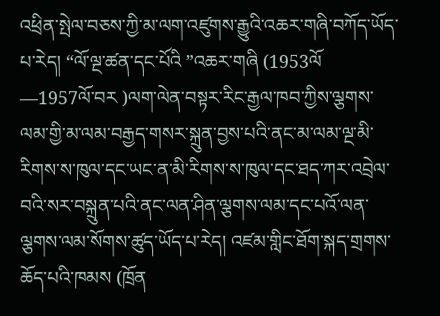འཕྲིན་སྤེལ་བཅས་ཀྱི་མ་ལག་འཛུགས་རྒྱུའི་འཆར་གཞི་བཀོད་ཡོད་པ་རེད། “ལོ་ལྔ་ཚན་དང་པོའི ”འཆར་གཞི (1953ལོ —1957ལོ་བར )ལག་ལེན་བསྟར་རིང་རྒྱལ་ཁབ་ཀྱིས་ལྕགས་ལམ་གྱི་མ་ལམ་བརྒྱད་གསར་སྐྲུན་བྱས་པའི་ནང་མ་ལམ་ལྔ་མི་རིགས་ས་ཁུལ་དང་ཡང་ན་མི་རིགས་ས་ཁུལ་དང་ཐད་ཀར་འབྲེལ་བའི་སར་བསྐྲུན་པའི་ནང་ལན་ཤིན་ལྕགས་ལམ་དང་པའོ་ལན་ལྕགས་ལམ་སོགས་ཚུད་ཡོད་པ་རེད། འཛམ་གླིང་ཐོག་སྐད་གྲགས་ཆོད་པའི་ཁམས (ཁྲོན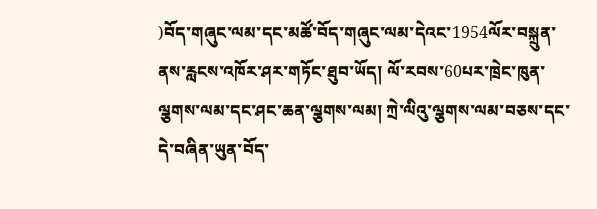)བོད་གཞུང་ལམ་དང་མཚོ་བོད་གཞུང་ལམ་དེའང་1954ལོར་བསྐྲུན་ནས་རླངས་འཁོར་ཤར་གཏོང་ཐུབ་ཡོད། ལོ་རབས་60པར་ཁྲེང་ཁུན་ལྕགས་ལམ་དང་ཤང་ཆན་ལྕགས་ལམ། ཀྲེ་ལིའུ་ལྕགས་ལམ་བཅས་དང་དེ་བཞིན་ཡུན་བོད་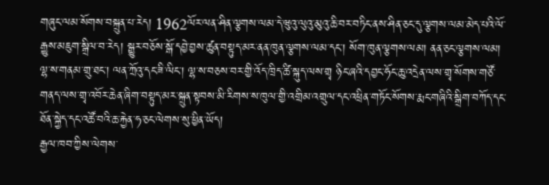གཞུང་ལམ་སོགས་བསྐྲུན་པ་རེད། 1962ལོར་ལན་ཤིན་ལྕགས་ལམ་དེ་ཝུའུ་ལུའུ་མུའུ་ཆི་བར་བཏིང་ནས་ཤིན་ཅང་དུ་ལྕགས་ལམ་མེད་པའི་ལོ་རྒྱུས་མཇུག་སྒྲིལ་བ་རེད། སྒྱུར་བཅོས་སྒོ་དབྱེ་བྱས་ཚུན་བསྟུད་མར་ནན་ཁུན་ལྕགས་ལམ་དང་། སོག་ཁུན་ལྕགས་ལམ། ནན་ཅང་ལྕགས་ལམ། ལྷ་ས་གནམ་གྲུ་ཐང་། ལན་ཀྲོའུ་དང་ཟི་ལིང་། ལྷ་ས་བཅས་བར་གྱི་འོད་ཁྲིད་ཚི་སྐུད་ལས་གྲྭ ཉིང་ཞའི་དབྱང་ཧོང་ཆུ་འདྲེན་ལས་གྲྭ་སོགས་གཙོ་གནད་ལས་གྲྭ་འབོར་ཆེན་ཞིག་བསྟུད་མར་སྐྲུན་སྟབས་མི་རིགས་ས་ཁུལ་གྱི་འགྲིམ་འགྲུལ་དང་འཕྲིན་གཏོང་སོགས་རྨང་གཞིའི་སྒྲིག་བཀོད་དང་ཐོན་སྐྱེད་དང་འཚོ་བའི་ཆ་རྐྱེན་ཧ་ཅང་ལེགས་སུ་ཕྱིན་ཡོད།
རྒྱལ་ཁབ་ཀྱིས་ལེགས་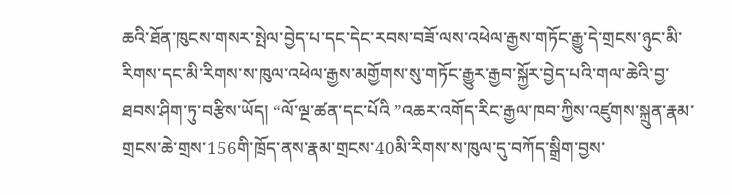ཆའི་ཐོན་ཁུངས་གསར་སྤེལ་བྱེད་པ་དང་དེང་རབས་བཟོ་ལས་འཕེལ་རྒྱས་གཏོང་རྒྱུ་དེ་གྲངས་ཉུང་མི་རིགས་དང་མི་རིགས་ས་ཁུལ་འཕེལ་རྒྱས་མགྱོགས་སུ་གཏོང་རྒྱུར་རྒྱབ་སྐྱོར་བྱེད་པའི་གལ་ཆེའི་བྱ་ཐབས་ཤིག་ཏུ་བརྩིས་ཡོད། “ལོ་ལྔ་ཚན་དང་པོའི ”འཆར་འགོད་རིང་རྒྱལ་ཁབ་ཀྱིས་འཛུགས་སྐྲུན་རྣམ་གྲངས་ཆེ་གྲས་156གི་ཁྲོད་ནས་རྣམ་གྲངས་40མི་རིགས་ས་ཁུལ་དུ་བཀོད་སྒྲིག་བྱས་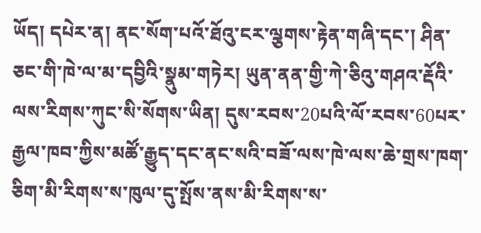ཡོད། དཔེར་ན། ནང་སོག་པའོ་ཐོའུ་ངར་ལྕགས་རྟེན་གཞི་དང་། ཤིན་ཅང་གི་ཁེ་ལ་མ་དབྱིའི་སྣུམ་གཏེར། ཡུན་ནན་གྱི་ཀེ་ཅིའུ་གཤའ་རྡོའི་ལས་རིགས་ཀུང་སི་སོགས་ཡིན། དུས་རབས་20པའི་ལོ་རབས་60པར་རྒྱལ་ཁབ་ཀྱིས་མཚོ་རྒྱུད་དང་ནང་སའི་བཟོ་ལས་ཁེ་ལས་ཆེ་གྲས་ཁག་ཅིག་མི་རིགས་ས་ཁུལ་དུ་སྤོས་ནས་མི་རིགས་ས་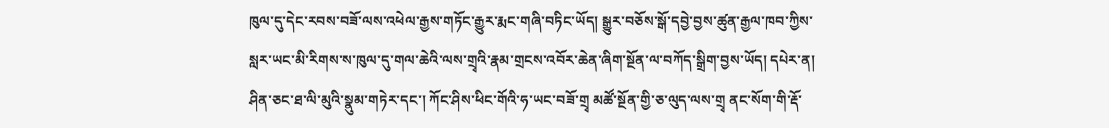ཁུལ་དུ་དེང་རབས་བཟོ་ལས་འཕེལ་རྒྱས་གཏོང་རྒྱུར་རྨང་གཞི་བཏིང་ཡོད། སྒྱུར་བཅོས་སྒོ་དབྱེ་བྱས་ཚུན་རྒྱལ་ཁབ་ཀྱིས་སླར་ཡང་མི་རིགས་ས་ཁུལ་དུ་གལ་ཆེའི་ལས་གྲྭའི་རྣམ་གྲངས་འབོར་ཆེན་ཞིག་སྔོན་ལ་བཀོད་སྒྲིག་བྱས་ཡོད། དཔེར་ན། ཤིན་ཅང་ཐ་ལི་མུའི་སྣུམ་གཏེར་དང་། ཀོང་ཤིས་ཕིང་གོའི་ཧ་ཡང་བཟོ་གྲྭ མཚོ་སྔོན་གྱི་ཅ་ལུད་ལས་གྲྭ ནང་སོག་གི་རྡོ་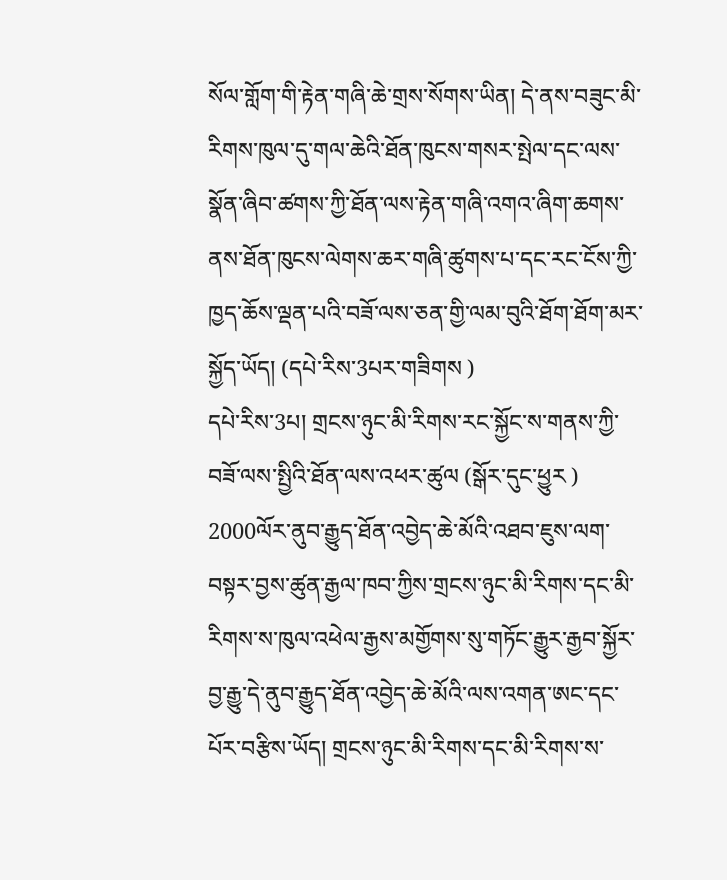སོལ་གློག་གི་རྟེན་གཞི་ཆེ་གྲས་སོགས་ཡིན། དེ་ནས་བཟུང་མི་རིགས་ཁུལ་དུ་གལ་ཆེའི་ཐོན་ཁུངས་གསར་སྤེལ་དང་ལས་སྣོན་ཞིབ་ཚགས་ཀྱི་ཐོན་ལས་རྟེན་གཞི་འགའ་ཞིག་ཆགས་ནས་ཐོན་ཁུངས་ལེགས་ཆར་གཞི་ཚུགས་པ་དང་རང་ངོས་ཀྱི་ཁྱད་ཆོས་ལྡན་པའི་བཟོ་ལས་ཅན་གྱི་ལམ་བུའི་ཐོག་ཐོག་མར་སྐྱོད་ཡོད། (དཔེ་རིས་3པར་གཟིགས )
དཔེ་རིས་3པ། གྲངས་ཉུང་མི་རིགས་རང་སྐྱོང་ས་གནས་ཀྱི་བཟོ་ལས་སྤྱིའི་ཐོན་ལས་འཕར་ཚུལ (སྒོར་དུང་ཕྱུར )
2000ལོར་ནུབ་རྒྱུད་ཐོན་འབྱེད་ཆེ་མོའི་འཐབ་ཇུས་ལག་བསྟར་བྱས་ཚུན་རྒྱལ་ཁབ་ཀྱིས་གྲངས་ཉུང་མི་རིགས་དང་མི་རིགས་ས་ཁུལ་འཕེལ་རྒྱས་མགྱོགས་སུ་གཏོང་རྒྱུར་རྒྱབ་སྐྱོར་བྱ་རྒྱུ་དེ་ནུབ་རྒྱུད་ཐོན་འབྱེད་ཆེ་མོའི་ལས་འགན་ཨང་དང་པོར་བརྩིས་ཡོད། གྲངས་ཉུང་མི་རིགས་དང་མི་རིགས་ས་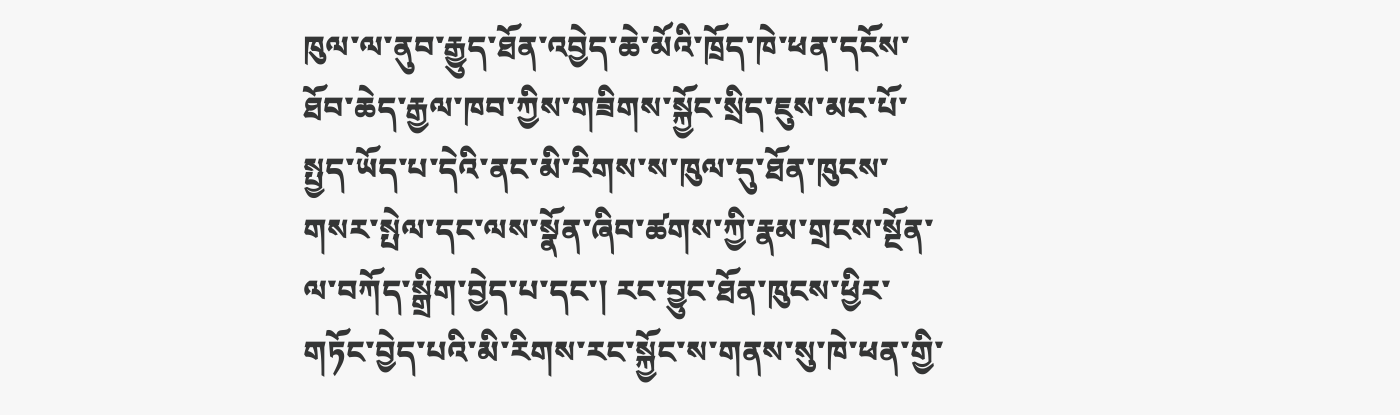ཁུལ་ལ་ནུབ་རྒྱུད་ཐོན་འབྱེད་ཆེ་མོའི་ཁྲོད་ཁེ་ཕན་དངོས་ཐོབ་ཆེད་རྒྱལ་ཁབ་ཀྱིས་གཟིགས་སྐྱོང་སྲིད་ཇུས་མང་པོ་སྤྱད་ཡོད་པ་དེའི་ནང་མི་རིགས་ས་ཁུལ་དུ་ཐོན་ཁུངས་གསར་སྤེལ་དང་ལས་སྣོན་ཞིབ་ཚགས་ཀྱི་རྣམ་གྲངས་སྔོན་ལ་བཀོད་སྒྲིག་བྱེད་པ་དང་། རང་བྱུང་ཐོན་ཁུངས་ཕྱིར་གཏོང་བྱེད་པའི་མི་རིགས་རང་སྐྱོང་ས་གནས་སུ་ཁེ་ཕན་གྱི་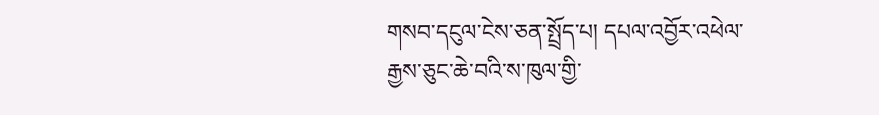གསབ་དངུལ་ངེས་ཅན་སྤྲོད་པ། དཔལ་འབྱོར་འཕེལ་རྒྱས་ཅུང་ཆེ་བའི་ས་ཁུལ་གྱི་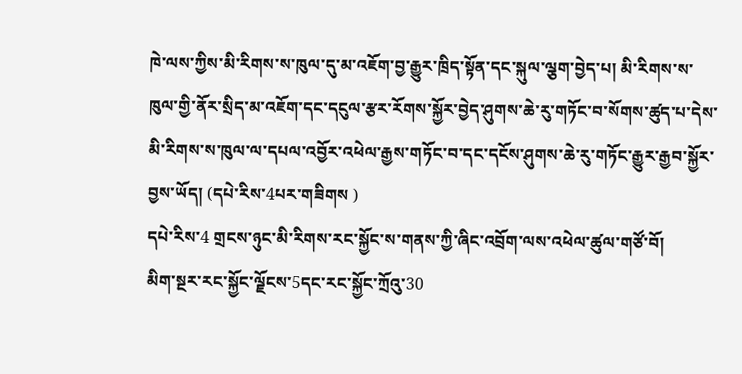ཁེ་ལས་ཀྱིས་མི་རིགས་ས་ཁུལ་དུ་མ་འཇོག་བྱ་རྒྱུར་ཁྲིད་སྟོན་དང་སྐུལ་ལྕག་བྱེད་པ། མི་རིགས་ས་ཁུལ་གྱི་ནོར་སྲིད་མ་འཇོག་དང་དངུལ་རྩར་རོགས་སྐྱོར་བྱེད་ཤུགས་ཆེ་རུ་གཏོང་བ་སོགས་ཚུད་པ་དེས་མི་རིགས་ས་ཁུལ་ལ་དཔལ་འབྱོར་འཕེལ་རྒྱས་གཏོང་བ་དང་དངོས་ཤུགས་ཆེ་རུ་གཏོང་རྒྱུར་རྒྱབ་སྐྱོར་བྱས་ཡོད། (དཔེ་རིས་4པར་གཟིགས )
དཔེ་རིས་4 གྲངས་ཉུང་མི་རིགས་རང་སྐྱོང་ས་གནས་ཀྱི་ཞིང་འབྲོག་ལས་འཕེལ་ཚུལ་གཙོ་བོ།
མིག་སྔར་རང་སྐྱོང་ལྗོངས་5དང་རང་སྐྱོང་ཀྲོའུ་30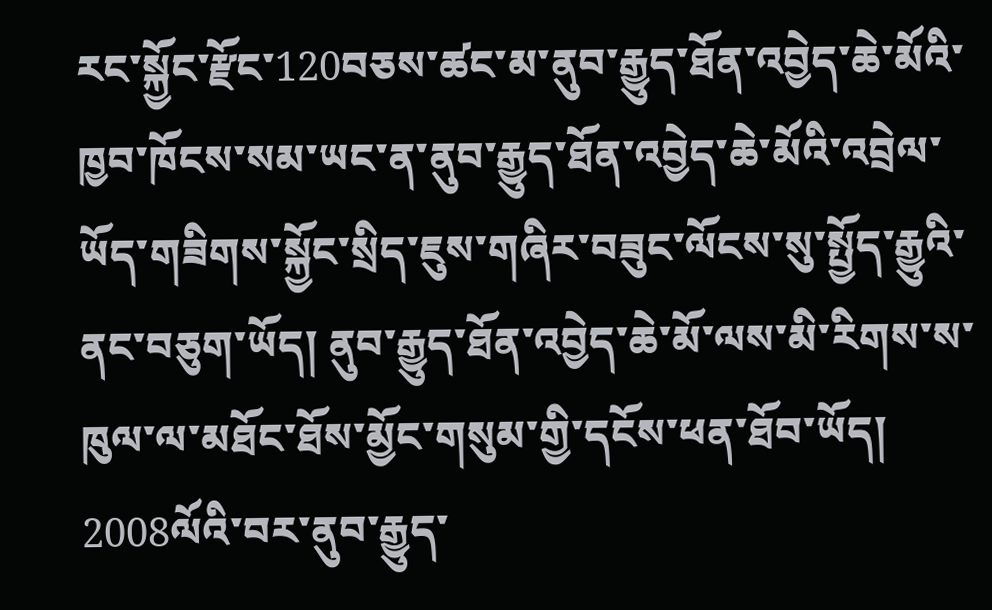རང་སྐྱོང་རྫོང་120བཅས་ཚང་མ་ནུབ་རྒྱུད་ཐོན་འབྱེད་ཆེ་མོའི་ཁྱབ་ཁོངས་སམ་ཡང་ན་ནུབ་རྒྱུད་ཐོན་འབྱེད་ཆེ་མོའི་འབྲེལ་ཡོད་གཟིགས་སྐྱོང་སྲིད་ཇུས་གཞིར་བཟུང་ལོངས་སུ་སྤྱོད་རྒྱུའི་ནང་བཅུག་ཡོད། ནུབ་རྒྱུད་ཐོན་འབྱེད་ཆེ་མོ་ལས་མི་རིགས་ས་ཁུལ་ལ་མཐོང་ཐོས་མྱོང་གསུམ་གྱི་དངོས་ཕན་ཐོབ་ཡོད། 2008ལོའི་བར་ནུབ་རྒྱུད་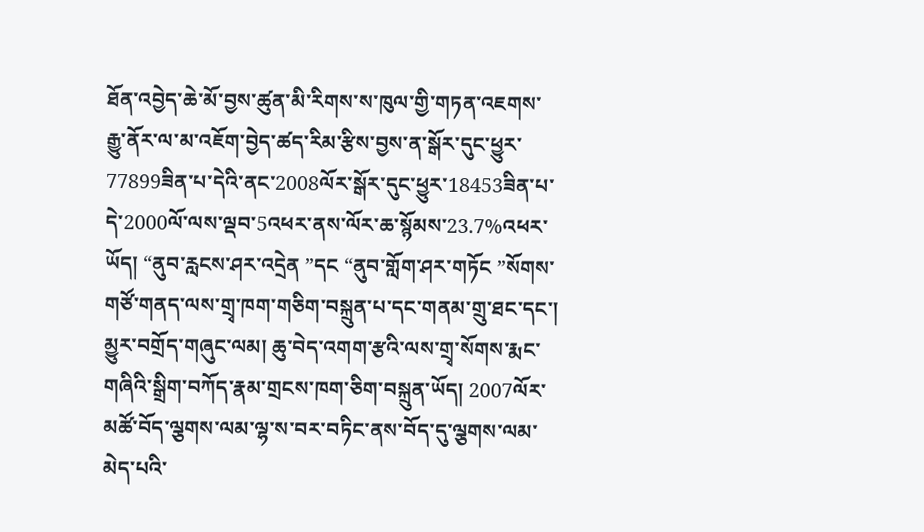ཐོན་འབྱེད་ཆེ་མོ་བྱས་ཚུན་མི་རིགས་ས་ཁུལ་གྱི་གཏན་འཇགས་རྒྱུ་ནོར་ལ་མ་འཇོག་བྱེད་ཚད་རིམ་རྩིས་བྱས་ན་སྒོར་དུང་ཕྱུར་77899ཟིན་པ་དེའི་ནང་2008ལོར་སྒོར་དུང་ཕྱུར་18453ཟིན་པ་དེ་2000ལོ་ལས་ལྡབ་5འཕར་ནས་ལོར་ཆ་སྙོམས་23.7%འཕར་ཡོད། “ནུབ་རླངས་ཤར་འདྲེན ”དང “ནུབ་གློག་ཤར་གཏོང ”སོགས་གཙོ་གནད་ལས་གྲྭ་ཁག་གཅིག་བསྐྲུན་པ་དང་གནམ་གྲུ་ཐང་དང་། མྱུར་བགྲོད་གཞུང་ལམ། ཆུ་བེད་འགག་རྩའི་ལས་གྲྭ་སོགས་རྨང་གཞིའི་སྒྲིག་བཀོད་རྣམ་གྲངས་ཁག་ཅིག་བསྐྲུན་ཡོད། 2007ལོར་མཚོ་བོད་ལྕགས་ལམ་ལྷ་ས་བར་བཏིང་ནས་བོད་དུ་ལྕགས་ལམ་མེད་པའི་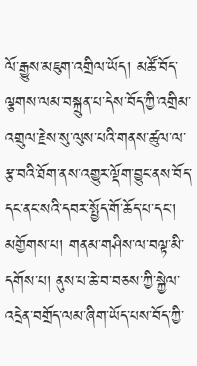ལོ་རྒྱུས་མཇུག་འགྲིལ་ཡོད། མཚོ་བོད་ལྕགས་ལམ་བསྐྲུན་པ་དེས་བོད་ཀྱི་འགྲིམ་འགྲུལ་རྗེས་སུ་ལུས་པའི་གནས་ཚུལ་ལ་རྩ་བའི་ཐོག་ནས་འགྱུར་ལྡོག་བྱུང་ནས་བོད་དང་ནང་སའི་དབར་སྤྱོད་གོ་ཆོད་པ་དང་། མགྱོགས་པ། གནམ་གཤིས་ལ་བལྟ་མི་དགོས་པ། ནུས་པ་ཆེ་བ་བཅས་ཀྱི་སྐྱེལ་འདྲེན་བགྲོད་ལམ་ཞིག་ཡོད་པས་བོད་ཀྱི་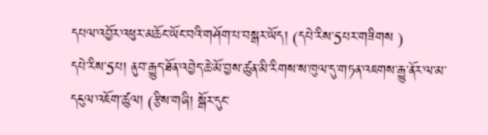དཔལ་འབྱོར་འཕུར་མཆོང་ཡོང་བའི་གཤོག་པ་བསྒར་ཡོད། (དཔེ་རིས་5པར་གཟིགས )
དཔེ་རིས་5པ། ནུབ་རྒྱུད་ཐོན་འབྱེད་ཆེ་མོ་བྱས་ཚུན་མི་རིགས་ས་ཁུལ་དུ་གཏན་འཇགས་རྒྱུ་ནོར་ལ་མ་དངུལ་འཇོག་ཚུལ། (རྩིས་གཞི། སྒོར་དུང་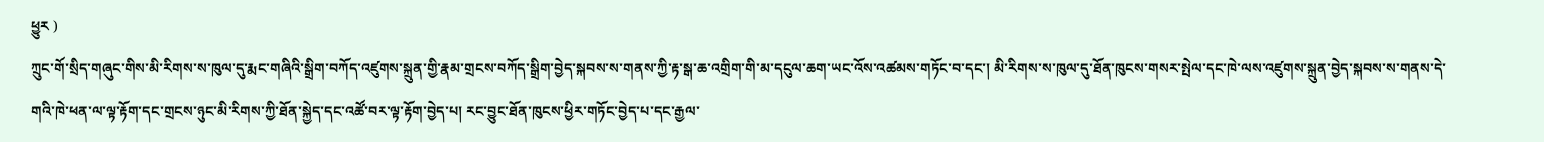ཕྱུར )
ཀྲུང་གོ་སྲིད་གཞུང་གིས་མི་རིགས་ས་ཁུལ་དུ་རྨང་གཞིའི་སྒྲིག་བཀོད་འཛུགས་སྐྲུན་གྱི་རྣམ་གྲངས་བཀོད་སྒྲིག་བྱེད་སྐབས་ས་གནས་ཀྱི་རྟ་སྒ་ཆ་འགྲིག་གི་མ་དངུལ་ཆག་ཡང་འོས་འཚམས་གཏོང་བ་དང་། མི་རིགས་ས་ཁུལ་དུ་ཐོན་ཁུངས་གསར་སྤེལ་དང་ཁེ་ལས་འཛུགས་སྐྲུན་བྱེད་སྐབས་ས་གནས་དེ་གའི་ཁེ་ཕན་ལ་ལྟ་རྟོག་དང་གྲངས་ཉུང་མི་རིགས་ཀྱི་ཐོན་སྐྱེད་དང་འཚོ་བར་ལྟ་རྟོག་བྱེད་པ། རང་བྱུང་ཐོན་ཁུངས་ཕྱིར་གཏོང་བྱེད་པ་དང་རྒྱལ་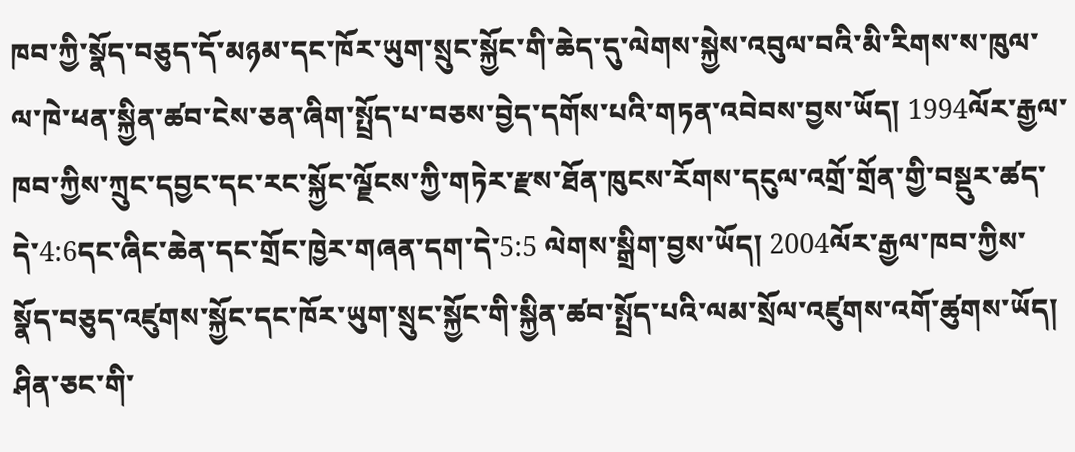ཁབ་ཀྱི་སྣོད་བཅུད་དོ་མཉམ་དང་ཁོར་ཡུག་སྲུང་སྐྱོང་གི་ཆེད་དུ་ལེགས་སྐྱེས་འབུལ་བའི་མི་རིགས་ས་ཁུལ་ལ་ཁེ་ཕན་སྐྱིན་ཚབ་ངེས་ཅན་ཞིག་སྤྲོད་པ་བཅས་བྱེད་དགོས་པའི་གཏན་འབེབས་བྱས་ཡོད། 1994ལོར་རྒྱལ་ཁབ་ཀྱིས་ཀྲུང་དབྱང་དང་རང་སྐྱོང་ལྗོངས་ཀྱི་གཏེར་རྫས་ཐོན་ཁུངས་རོགས་དངུལ་འགྲོ་གྲོན་གྱི་བསྡུར་ཚད་དེ་4:6དང་ཞིང་ཆེན་དང་གྲོང་ཁྱེར་གཞན་དག་དེ་5:5 ལེགས་སྒྲིག་བྱས་ཡོད། 2004ལོར་རྒྱལ་ཁབ་ཀྱིས་སྣོད་བཅུད་འཛུགས་སྐྱོང་དང་ཁོར་ཡུག་སྲུང་སྐྱོང་གི་སྐྱིན་ཚབ་སྤྲོད་པའི་ལམ་སྲོལ་འཛུགས་འགོ་ཚུགས་ཡོད། ཤིན་ཅང་གི་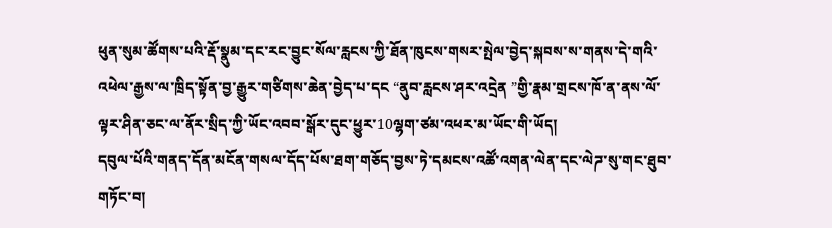ཕུན་སུམ་ཚོགས་པའི་རྡོ་སྣུམ་དང་རང་བྱུང་སོལ་རླངས་ཀྱི་ཐོན་ཁུངས་གསར་སྤེལ་བྱེད་སྐབས་ས་གནས་དེ་གའི་འཕེལ་རྒྱས་ལ་ཁྲིད་སྟོན་བྱ་རྒྱུར་གཙིགས་ཆེན་བྱེད་པ་དང “ནུབ་རླངས་ཤར་འདྲེན ”གྱི་རྣམ་གྲངས་ཁོ་ན་ནས་ལོ་ལྟར་ཤིན་ཅང་ལ་ནོར་སྲིད་ཀྱི་ཡོང་འབབ་སྒོར་དུང་ཕྱུར་10ལྷག་ཙམ་འཕར་མ་ཡོང་གི་ཡོད།
དབུལ་པོའི་གནད་དོན་མངོན་གསལ་དོད་པོས་ཐག་གཅོད་བྱས་ཏེ་དམངས་འཚོ་འགན་ལེན་དང་ལེཌ་སུ་གང་ཐུབ་གཏོང་བ།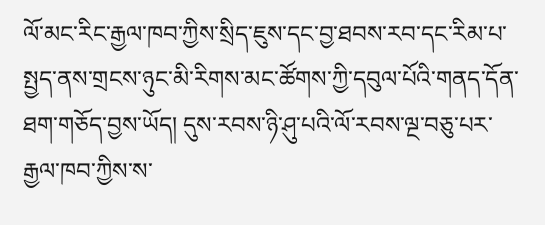ལོ་མང་རིང་རྒྱལ་ཁབ་ཀྱིས་སྲིད་ཇུས་དང་བྱ་ཐབས་རབ་དང་རིམ་པ་སྤྱད་ནས་གྲངས་ཉུང་མི་རིགས་མང་ཚོགས་ཀྱི་དབུལ་པོའི་གནད་དོན་ཐག་གཅོད་བྱས་ཡོད། དུས་རབས་ཉི་ཤུ་པའི་ལོ་རབས་ལྔ་བཅུ་པར་རྒྱལ་ཁབ་ཀྱིས་ས་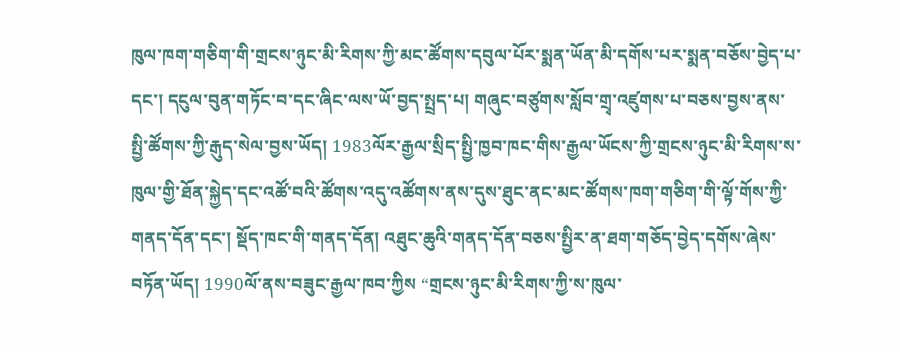ཁུལ་ཁག་གཅིག་གི་གྲངས་ཉུང་མི་རིགས་ཀྱི་མང་ཚོགས་དབུལ་པོར་སྨན་ཡོན་མི་དགོས་པར་སྨན་བཅོས་བྱེད་པ་དང་། དངུལ་བུན་གཏོང་བ་དང་ཞིང་ལས་ཡོ་བྱད་སྤྲད་པ། གཞུང་བཙུགས་སློབ་གྲྭ་འཛུགས་པ་བཅས་བྱས་ནས་སྤྱི་ཚོགས་ཀྱི་རྒུད་སེལ་བྱས་ཡོད། 1983ལོར་རྒྱལ་སྲིད་སྤྱི་ཁྱབ་ཁང་གིས་རྒྱལ་ཡོངས་ཀྱི་གྲངས་ཉུང་མི་རིགས་ས་ཁུལ་གྱི་ཐོན་སྐྱེད་དང་འཚོ་བའི་ཚོགས་འདུ་འཚོགས་ནས་དུས་ཐུང་ནང་མང་ཚོགས་ཁག་གཅིག་གི་ལྟོ་གོས་ཀྱི་གནད་དོན་དང་། སྡོད་ཁང་གི་གནད་དོན། འཐུང་ཆུའི་གནད་དོན་བཅས་སྤྱིར་ན་ཐག་གཅོད་བྱེད་དགོས་ཞེས་བཏོན་ཡོད། 1990ལོ་ནས་བཟུང་རྒྱལ་ཁབ་ཀྱིས “གྲངས་ཉུང་མི་རིགས་ཀྱི་ས་ཁུལ་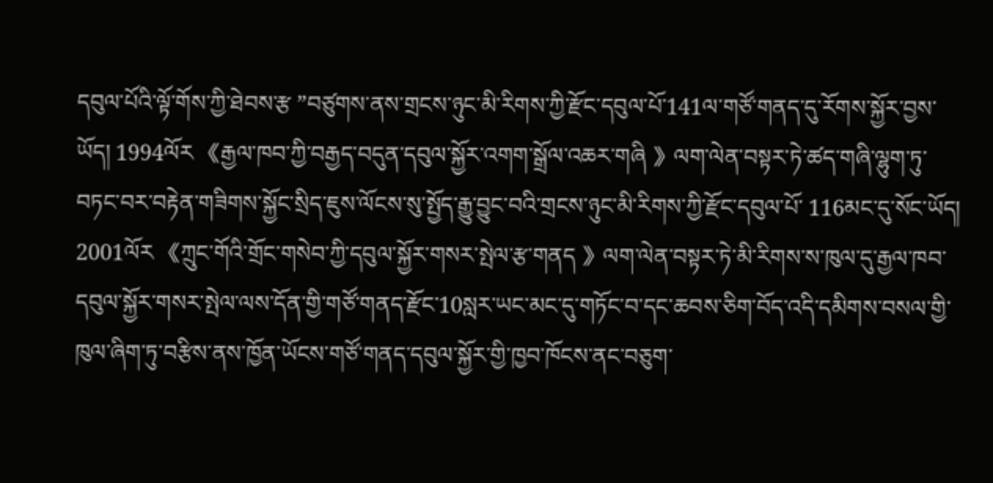དབུལ་པོའི་ལྟོ་གོས་ཀྱི་ཐེབས་རྩ ”བཙུགས་ནས་གྲངས་ཉུང་མི་རིགས་ཀྱི་རྫོང་དབུལ་པོ་141ལ་གཙོ་གནད་དུ་རོགས་སྐྱོར་བྱས་ཡོད། 1994ལོར 《རྒྱལ་ཁབ་ཀྱི་བརྒྱད་བདུན་དབུལ་སྐྱོར་འགག་སྒྲོལ་འཆར་གཞི 》ལག་ལེན་བསྟར་ཏེ་ཚད་གཞི་ལྷུག་ཏུ་བཏང་བར་བརྟེན་གཟིགས་སྐྱོང་སྲིད་ཇུས་ལོངས་སུ་སྤྱོད་རྒྱུ་བྱུང་བའི་གྲངས་ཉུང་མི་རིགས་ཀྱི་རྫོང་དབུལ་པོ་ 116མང་དུ་སོང་ཡོད། 2001ལོར 《ཀྲུང་གོའི་གྲོང་གསེབ་ཀྱི་དབུལ་སྐྱོར་གསར་སྤེལ་རྩ་གནད 》ལག་ལེན་བསྟར་ཏེ་མི་རིགས་ས་ཁུལ་དུ་རྒྱལ་ཁབ་དབུལ་སྐྱོར་གསར་སྤེལ་ལས་དོན་གྱི་གཙོ་གནད་རྫོང་10སླར་ཡང་མང་དུ་གཏོང་བ་དང་ཆབས་ཅིག་བོད་འདི་དམིགས་བསལ་གྱི་ཁུལ་ཞིག་ཏུ་བརྩིས་ནས་ཁྱོན་ཡོངས་གཙོ་གནད་དབུལ་སྐྱོར་གྱི་ཁྱབ་ཁོངས་ནང་བཅུག་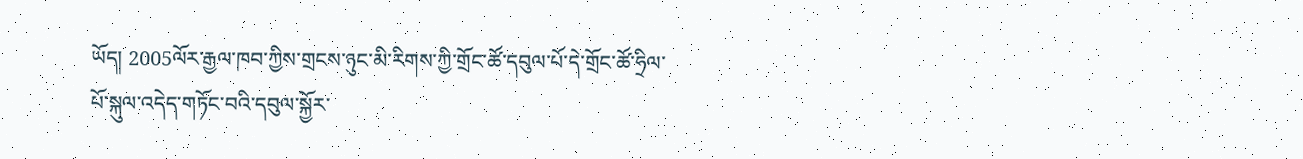ཡོད། 2005ལོར་རྒྱལ་ཁབ་ཀྱིས་གྲངས་ཉུང་མི་རིགས་ཀྱི་གྲོང་ཚོ་དབུལ་པོ་དེ་གྲོང་ཚོ་ཧྲིལ་པོ་སྐུལ་འདེད་གཏོང་བའི་དབུལ་སྐྱོར་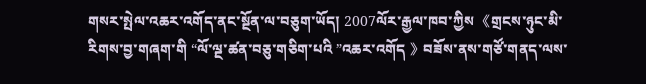གསར་སྤེལ་འཆར་འགོད་ནང་སྔོན་ལ་བཅུག་ཡོད། 2007ལོར་རྒྱལ་ཁབ་ཀྱིས 《གྲངས་ཉུང་མི་རིགས་བྱ་གཞག་གི “ལོ་ལྔ་ཚན་བཅུ་གཅིག་པའི ”འཆར་འགོད 》བཟོས་ནས་གཙོ་གནད་ལས་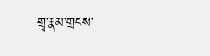གྲྭ་རྣམ་གྲངས་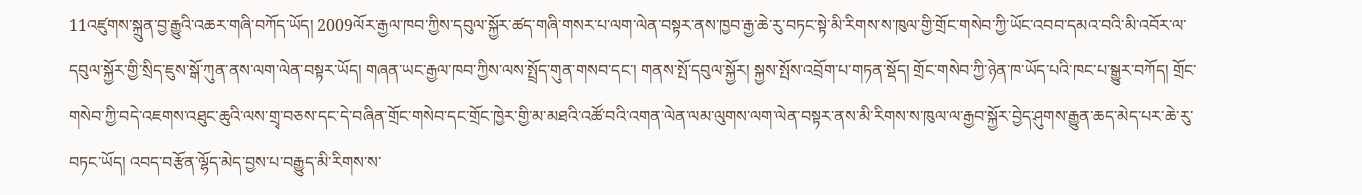11འཛུགས་སྐྲུན་བྱ་རྒྱུའི་འཆར་གཞི་བཀོད་ཡོད། 2009ལོར་རྒྱལ་ཁབ་ཀྱིས་དབུལ་སྐྱོར་ཚད་གཞི་གསར་པ་ལག་ལེན་བསྟར་ནས་ཁྱབ་རྒྱ་ཆེ་རུ་བཏང་སྟེ་མི་རིགས་ས་ཁུལ་གྱི་གྲོང་གསེབ་ཀྱི་ཡོང་འབབ་དམའ་བའི་མི་འབོར་ལ་དབུལ་སྐྱོར་གྱི་སྲིད་ཇུས་སྒོ་ཀུན་ནས་ལག་ལེན་བསྟར་ཡོད། གཞན་ཡང་རྒྱལ་ཁབ་ཀྱིས་ལས་སྤྲོད་གུན་གསབ་དང་། གནས་སྤོ་དབུལ་སྐྱོར། སྐྱས་སྤོས་འབྲོག་པ་གཏན་སྡོད། གྲོང་གསེབ་ཀྱི་ཉེན་ཁ་ཡོད་པའི་ཁང་པ་སྒྱུར་བཀོད། གྲོང་གསེབ་ཀྱི་བདེ་འཇགས་འཐུང་ཆུའི་ལས་གྲྭ་བཅས་དང་དེ་བཞིན་གྲོང་གསེབ་དང་གྲོང་ཁྱེར་གྱི་མ་མཐའི་འཚོ་བའི་འགན་ལེན་ལམ་ལུགས་ལག་ལེན་བསྟར་ནས་མི་རིགས་ས་ཁུལ་ལ་རྒྱབ་སྐྱོར་བྱེད་ཤུགས་རྒྱུན་ཆད་མེད་པར་ཆེ་རུ་བཏང་ཡོད། འབད་བརྩོན་ལྷོད་མེད་བྱས་པ་བརྒྱུད་མི་རིགས་ས་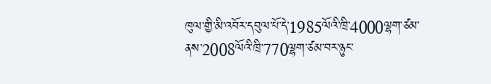ཁུལ་གྱི་མི་འབོར་དབུལ་པོ་དེ་1985ལོའི་ཁྲི་4000ལྷག་ཙམ་ནས་2008ལོའི་ཁྲི་770ལྷག་ཙམ་བར་ཉུང་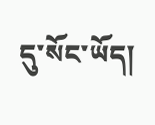དུ་སོང་ཡོད།